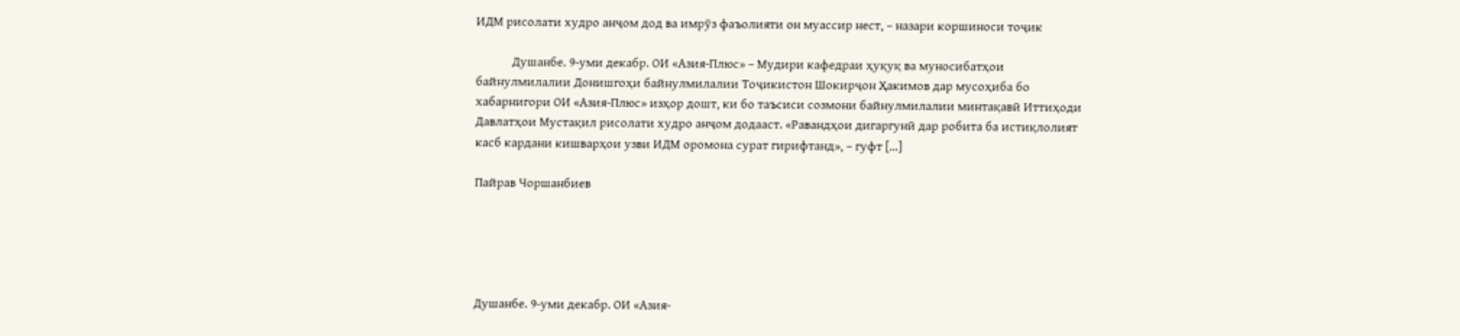ИДМ рисолати худро анҷом дод ва имрӯз фаъолияти он муассир нест, – назари коршиноси тоҷик

            Душанбе. 9-уми декабр. ОИ «Азия-Плюс» – Мудири кафедраи ҳуқуқ ва муносибатҳои байнулмилалии Донишгоҳи байнулмилалии Тоҷикистон Шокирҷон Ҳакимов дар мусоҳиба бо хабарнигори ОИ «Азия-Плюс» изҳор дошт, ки бо таъсиси созмони байнулмилалии минтақавӣ Иттиҳоди Давлатҳои Мустақил рисолати худро анҷом додааст. «Равандҳои дигаргунӣ дар робита ба истиқлолият касб кардани кишварҳои узви ИДМ оромона сурат гирифтанд», – гуфт […]

Пайрав Чоршанбиев





Душанбе. 9-уми декабр. ОИ «Азия-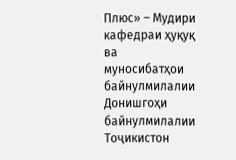Плюс» – Мудири кафедраи ҳуқуқ ва муносибатҳои байнулмилалии Донишгоҳи байнулмилалии Тоҷикистон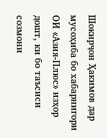Шокирҷон Ҳакимов дар мусоҳиба бо хабарнигори ОИ «Азия-Плюс» изҳор дошт, ки бо таъсиси созмони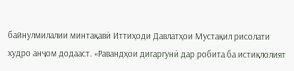байнулмилалии минтақавӣ Иттиҳоди Давлатҳои Мустақил рисолати худро анҷом додааст. «Равандҳои дигаргунӣ дар робита ба истиқлолият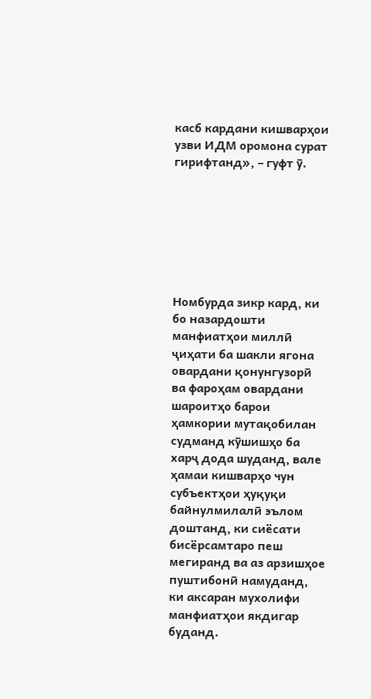касб кардани кишварҳои узви ИДМ оромона сурат гирифтанд», – гуфт ӯ.







Номбурда зикр кард, ки бо назардошти манфиатҳои миллӣ ҷиҳати ба шакли ягона овардани қонунгузорӣ ва фароҳам овардани шароитҳо барои ҳамкории мутақобилан судманд кӯшишҳо ба харҷ дода шуданд, вале ҳамаи кишварҳо чун субъектҳои ҳуқуқи байнулмилалӣ эълом доштанд, ки сиёсати бисёрсамтаро пеш мегиранд ва аз арзишҳое пуштибонӣ намуданд, ки аксаран мухолифи манфиатҳои якдигар буданд.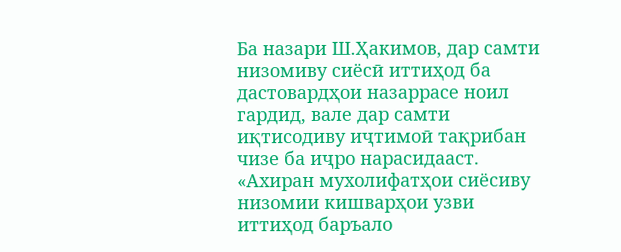Ба назари Ш.Ҳакимов, дар самти низомиву сиёсӣ иттиҳод ба дастовардҳои назаррасе ноил гардид, вале дар самти иқтисодиву иҷтимоӣ тақрибан чизе ба иҷро нарасидааст. «Ахиран мухолифатҳои сиёсиву низомии кишварҳои узви иттиҳод баръало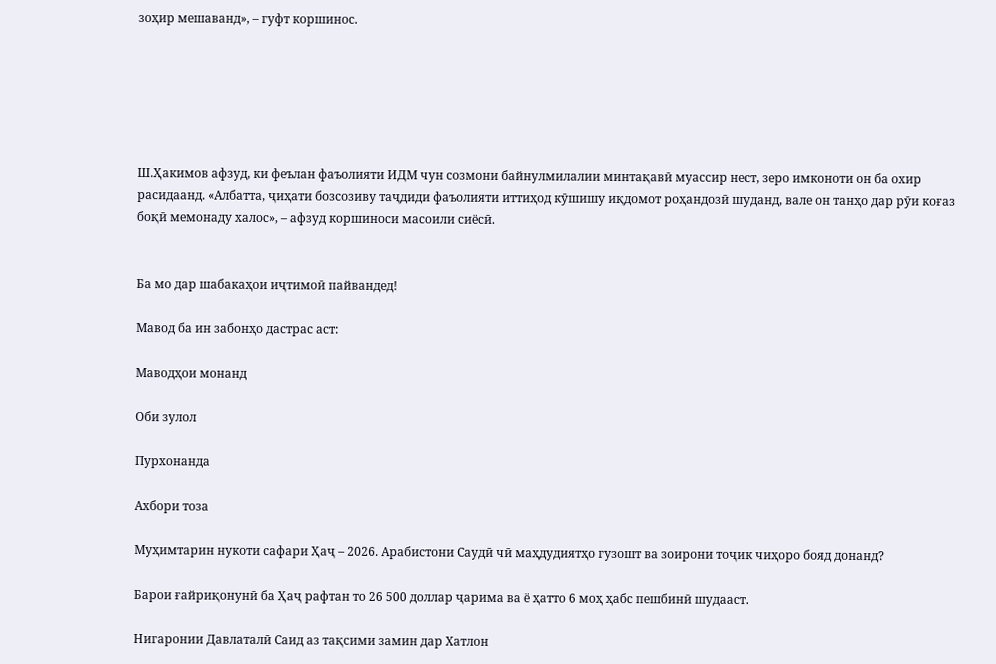зоҳир мешаванд», – гуфт коршинос.






Ш.Ҳакимов афзуд, ки феълан фаъолияти ИДМ чун созмони байнулмилалии минтақавӣ муассир нест, зеро имконоти он ба охир расидаанд. «Албатта, ҷиҳати бозсозиву таҷдиди фаъолияти иттиҳод кӯшишу иқдомот роҳандозӣ шуданд, вале он танҳо дар рӯи коғаз боқӣ мемонаду халос», – афзуд коршиноси масоили сиёсӣ.


Ба мо дар шабакаҳои иҷтимоӣ пайвандед!

Мавод ба ин забонҳо дастрас аст:

Маводҳои монанд

Оби зулол

Пурхонанда

Ахбори тоза

Муҳимтарин нукоти сафари Ҳаҷ – 2026. Арабистони Саудӣ чӣ маҳдудиятҳо гузошт ва зоирони тоҷик чиҳоро бояд донанд?

Барои ғайриқонунӣ ба Ҳаҷ рафтан то 26 500 доллар ҷарима ва ё ҳатто 6 моҳ ҳабс пешбинӣ шудааст.

Нигаронии Давлаталӣ Саид аз тақсими замин дар Хатлон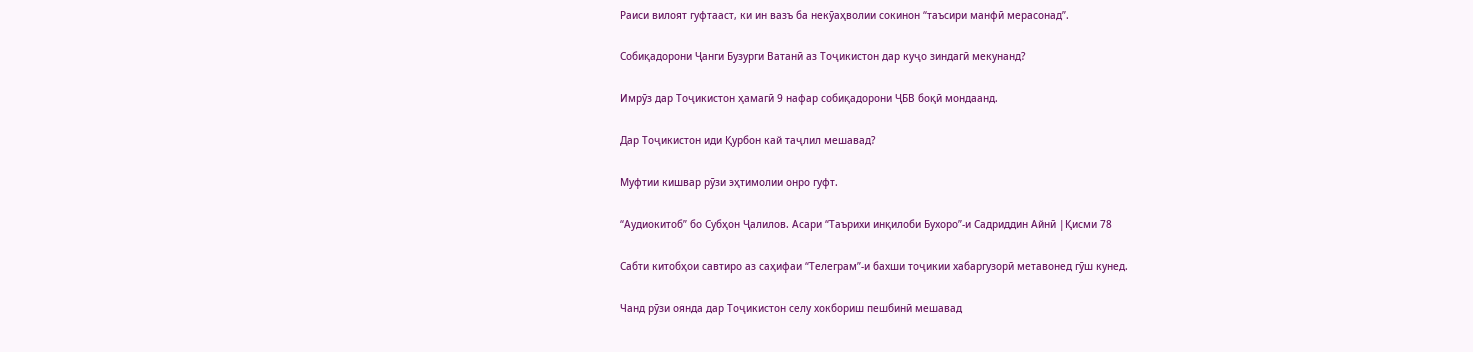Раиси вилоят гуфтааст, ки ин вазъ ба некӯаҳволии сокинон “таъсири манфӣ мерасонад”.

Собиқадорони Ҷанги Бузурги Ватанӣ аз Тоҷикистон дар куҷо зиндагӣ мекунанд?

Имрӯз дар Тоҷикистон ҳамагӣ 9 нафар собиқадорони ҶБВ боқӣ мондаанд.

Дар Тоҷикистон иди Қурбон кай таҷлил мешавад?

Муфтии кишвар рӯзи эҳтимолии онро гуфт.

“Аудиокитоб” бо Субҳон Ҷалилов. Асари “Таърихи инқилоби Бухоро”-и Садриддин Айнӣ |Қисми 78

Cабти китобҳои савтиро аз саҳифаи “Телеграм”-и бахши тоҷикии хабаргузорӣ метавонед гӯш кунед.

Чанд рӯзи оянда дар Тоҷикистон селу хокбориш пешбинӣ мешавад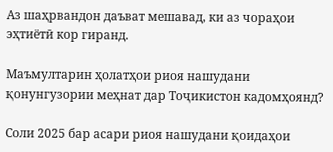Аз шаҳрвандон даъват мешавад, ки аз чораҳои эҳтиётӣ кор гиранд.

Маъмултарин ҳолатҳои риоя нашудани қонунгузории меҳнат дар Тоҷикистон кадомҳоянд?

Соли 2025 бар асари риоя нашудани қоидаҳои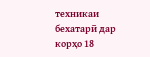техникаи бехатарӣ дар корҳо 18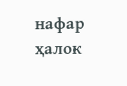нафар ҳалок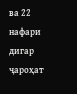ва 22 нафари дигар ҷароҳат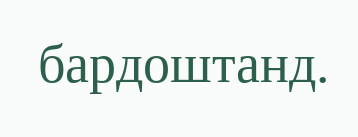бардоштанд.